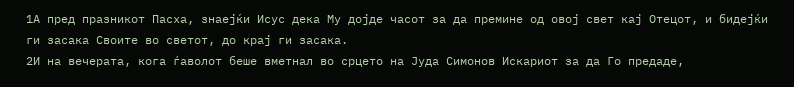1А пред празникот Пасха, знаејќи Исус дека Му дојде часот за да премине од овој свет кај Отецот, и бидејќи ги засака Своите во светот, до крај ги засака.
2И на вечерата, кога ѓаволот беше вметнал во срцето на Јуда Симонов Искариот за да Го предаде,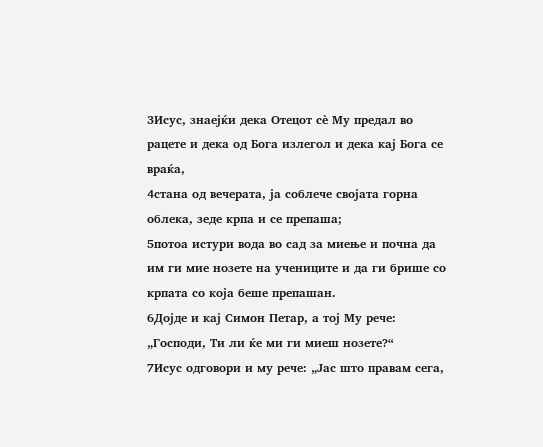3Исус, знаејќи дека Отецот сѐ Му предал во рацете и дека од Бога излегол и дека кај Бога се враќа,
4стана од вечерата, ја соблече својата горна облека, зеде крпа и се препаша;
5потоа истури вода во сад за миење и почна да им ги мие нозете на учениците и да ги брише со крпата со која беше препашан.
6Дојде и кај Симон Петар, а тој Му рече: „Господи, Ти ли ќе ми ги миеш нозете?“
7Исус одговори и му рече: „Јас што правам сега,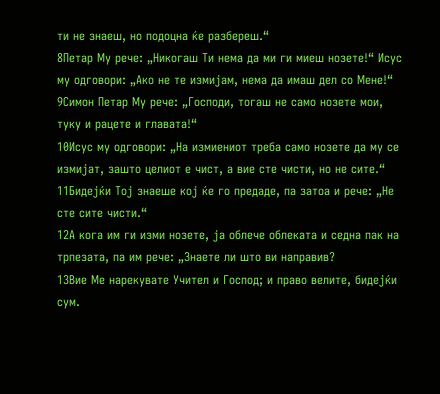ти не знаеш, но подоцна ќе разбереш.“
8Петар Му рече: „Никогаш Ти нема да ми ги миеш нозете!“ Исус му одговори: „Ако не те измијам, нема да имаш дел со Мене!“
9Симон Петар Му рече: „Господи, тогаш не само нозете мои, туку и рацете и главата!“
10Исус му одговори: „На измиениот треба само нозете да му се измијат, зашто целиот е чист, а вие сте чисти, но не сите.“
11Бидејќи Тој знаеше кој ќе го предаде, па затоа и рече: „Не сте сите чисти.“
12А кога им ги изми нозете, ја облече облеката и седна пак на трпезата, па им рече: „Знаете ли што ви направив?
13Вие Ме нарекувате Учител и Господ; и право велите, бидејќи сум.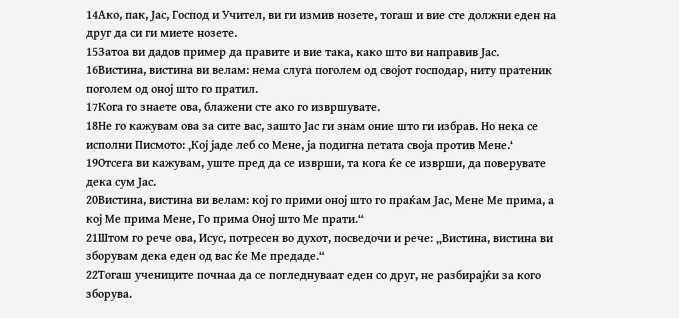14Ако, пак, Јас, Господ и Учител, ви ги измив нозете, тогаш и вие сте должни еден на друг да си ги миете нозете.
15Затоа ви дадов пример да правите и вие така, како што ви направив Јас.
16Вистина, вистина ви велам: нема слуга поголем од својот господар, ниту пратеник поголем од оној што го пратил.
17Кога го знаете ова, блажени сте ако го извршувате.
18Не го кажувам ова за сите вас, зашто Јас ги знам оние што ги избрав. Но нека се исполни Писмото: ‚Кој јаде леб со Мене, ја подигна петата своја против Мене.‘
19Отсега ви кажувам, уште пред да се изврши, та кога ќе се изврши, да поверувате дека сум Јас.
20Вистина, вистина ви велам: кој го прими оној што го праќам Јас, Мене Ме прима, а кој Ме прима Мене, Го прима Оној што Ме прати.“
21Штом го рече ова, Исус, потресен во духот, посведочи и рече: „Вистина, вистина ви зборувам дека еден од вас ќе Ме предаде.“
22Тогаш учениците почнаа да се погледнуваат еден со друг, не разбирајќи за кого зборува.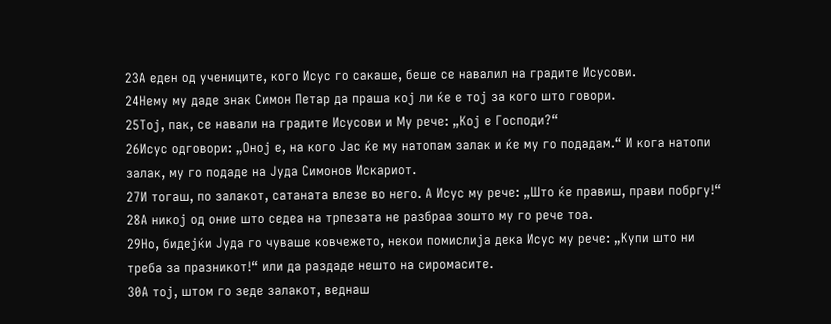23А еден од учениците, кого Исус го сакаше, беше се навалил на градите Исусови.
24Нему му даде знак Симон Петар да праша кој ли ќе е тој за кого што говори.
25Тој, пак, се навали на градите Исусови и Му рече: „Кој е Господи?“
26Исус одговори: „Оној е, на кого Јас ќе му натопам залак и ќе му го подадам.“ И кога натопи залак, му го подаде на Јуда Симонов Искариот.
27И тогаш, по залакот, сатаната влезе во него. А Исус му рече: „Што ќе правиш, прави побргу!“
28А никој од оние што седеа на трпезата не разбраа зошто му го рече тоа.
29Но, бидејќи Јуда го чуваше ковчежето, некои помислија дека Исус му рече: „Купи што ни треба за празникот!“ или да раздаде нешто на сиромасите.
30А тој, штом го зеде залакот, веднаш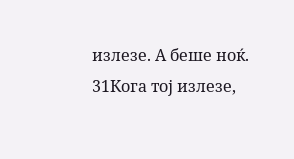излезе. А беше ноќ.
31Кога тој излезе,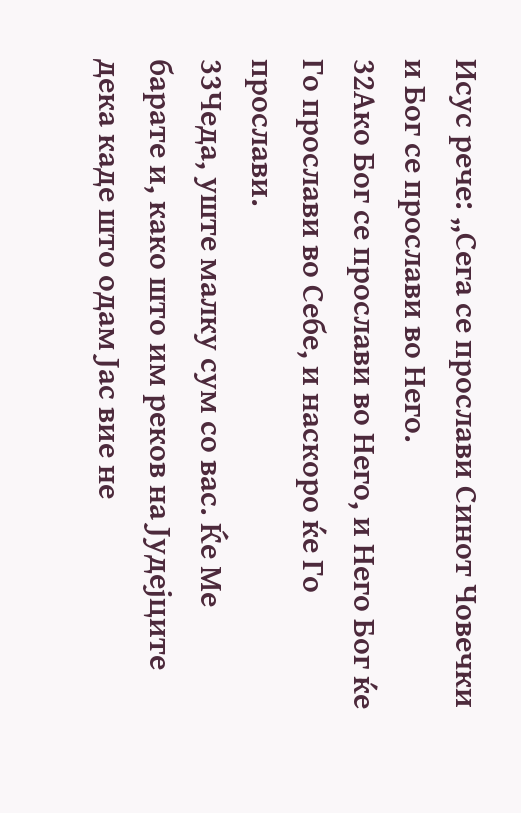Исус рече: „Сега се прослави Синот Човечки и Бог се прослави во Него.
32Ако Бог се прослави во Него, и Него Бог ќе Го прослави во Себе, и наскоро ќе Го прослави.
33Чеда, уште малку сум со вас. Ќе Ме барате и, како што им реков на Јудејците дека каде што одам Јас вие не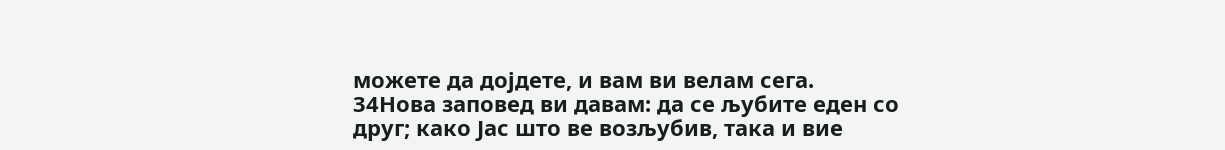можете да дојдете, и вам ви велам сега.
34Нова заповед ви давам: да се љубите еден со друг; како Јас што ве возљубив, така и вие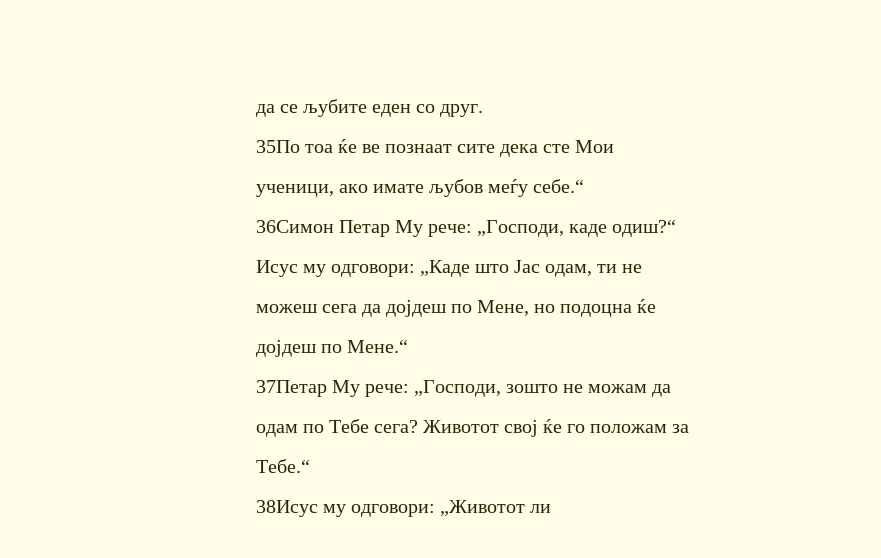да се љубите еден со друг.
35По тоа ќе ве познаат сите дека сте Мои ученици, ако имате љубов меѓу себе.“
36Симон Петар Му рече: „Господи, каде одиш?“ Исус му одговори: „Каде што Јас одам, ти не можеш сега да дојдеш по Мене, но подоцна ќе дојдеш по Мене.“
37Петар Му рече: „Господи, зошто не можам да одам по Тебе сега? Животот свој ќе го положам за Тебе.“
38Исус му одговори: „Животот ли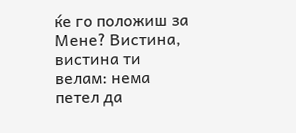ќе го положиш за Мене? Вистина, вистина ти велам: нема петел да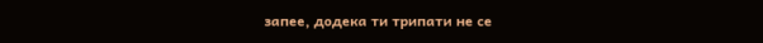запее, додека ти трипати не се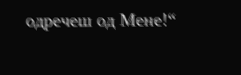одречеш од Мене!“